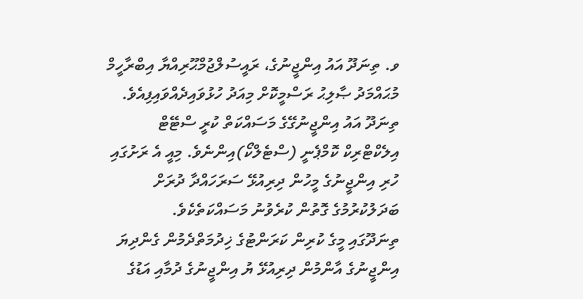ވ. ތިނަދޫ އައު އިންޖީނުގެ، ރައީސުލްޖުމްޙޫރިއްޔާ އިބްރާހީމް މުޙައްމަދު ޞާލިޙު ރަސްމީކޮށް މިއަދު ހުޅުވައިދެއްވައިފިއެވެ.
ތިނަދޫ އައު އިންޖީނުގޭގެ މަސައްކަތް ކުރީ ސްޓޭޓް އިލެކްޓްރިކް ކޮމްޕެނީ (ސްޓެލްކޯ)އިންނެވެ. މިއީ އެ ރަށުގައި ހުރި އިންޖީނުގެ މީހުން ދިރިއުޅޭ ސަރަހައްދާ ދުރަށް ބަދަލުކުރުމުގެ ގޮތުން ކުރެވުނު މަސައްކަތެކެވެ.
ތިނަދޫގައި މީގެ ކުރިން ކަރަންޓުގެ ޚިދުމަތްދެމުން ގެންދިޔަ އިންޖީނުގެ އާންމުން ދިރިއުޅޭ ޔު އިންޖީނުގެ ދުމާއި އަޑުގެ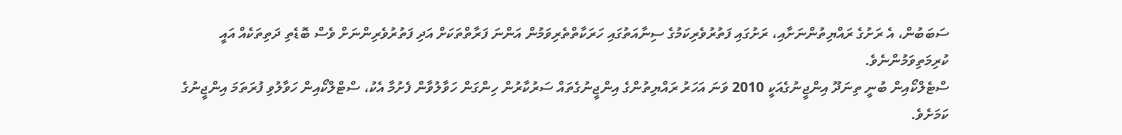ސަބަބުން، އެ ރަށުގެ ރައްޔިތުންނަށާއި، ރަށުގައި ފަތުރުވެރިކަމުގެ ސިނާއަތުގައި ހަރަކާތްތެރިވަމުން އަންނަ ފަރާތްތަކަށް އަދި ފަތުރުވެރިންނަށް ވެސް ބޮޑެތި ދަތިތަކެއް އައީ ކުރިމަތިވަމުންނެވެ.
ސްޓެލްކޯއިން ބުނީ ތިނަދޫ އިންޖީނުގެއަކީ 2010 ވަނަ އަހަރު ރައްޔިތުންގެ އިންޖީނުގެތައް ސަރުކާރުން ހިންގަން ހަވާލުވާން ފެށުމާ އެކު، ސްޓްލްކޯއިން ހަވާލުވި ފުރަތަމަ އިންޖީނުގެ ކަމަށެވެ.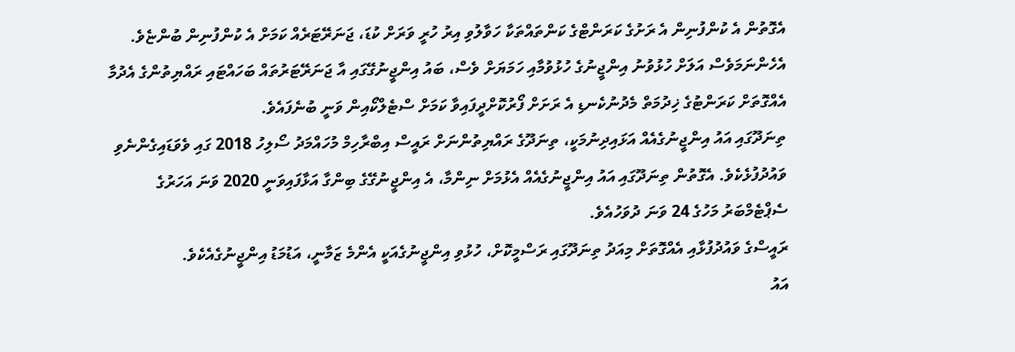އެގޮތުން އެ ކުންފުނިން އެ ރަށުގެ ކަރަންޓްގެ ކަންތައްތަކާ ހަވާލުވި އިރު ހުރީ ވަރަށް ކުޑަ، ޖަނަރޭޓަރެއް ކަމަށް އެ ކުންފުނިން ބުންޏެވެ. އެހެންނަމަވެސް އަލަށް ހުޅުވުނު އިންޖީނުގެ ހުޅުވުމާއި ހަމަޔަށް ވެސް، ބައު އިންޖީނުގޭގައި އާ ޖަނަރޭޓަރުތައް ބަހައްޓައި ރައްޔިތުންގެ އެދުމާ އެއްގޮތަށް ކަރަންޓުގެ ޚިދުމަތް މެދުނުކެނޑި އެ ރަށަށް ފޯރުކޮށްދީފައިވާ ކަމަށް ސްޓެލްކޯއިން ވަނީ ބުނެފައެވެ.
ތިނަދޫގައި އައު އިންޖީނުގެއެއް އަޅައިދިނުމަކީ، ތިނަދޫގެ ރައްޔިތުންނަށް ރައީސް އިބްރާހިމް މުހައްމަދު ސޯލިހު 2018 ގައި ވެވަޑައިގެންނެވި ވައުދުފުޅެކެވެ. އެގޮތުން ތިނަދޫގައި އައު އިންޖީނުގެއެއް އެޅުމަށް ނިންމާ، އެ އިންޖީނުގޭގެ ބިންގާ އަޅާފައިވަނީ 2020 ވަނަ އަހަރުގެ ސެޕްޓެމްބަރު މަހުގެ 24 ވަނަ ދުވަހުއެވެ.
ރައީސްގެ ވައުދުފުޅާއި އެއްގޮތަށް މިއަދު ތިނަދޫގައި ރަސްމީކޮށް، ހުޅުވި އިންޖީނުގެއަކީ އެންމެ ޒަމާނީ، އަޑުމަޑު އިންޖީނުގެއެކެވެ.
އައު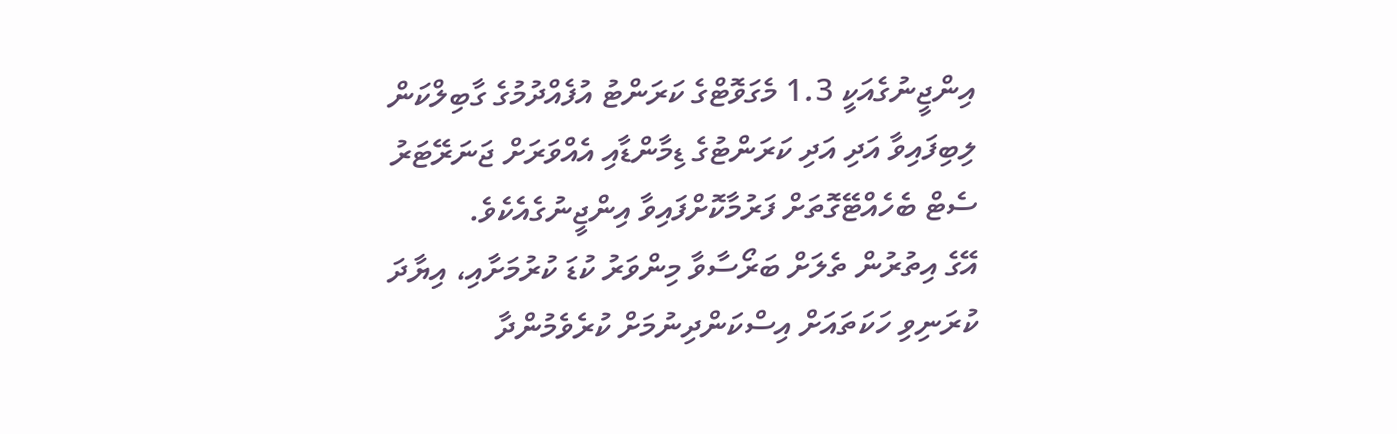އިންޖީނުގެއަކީ 1.3 މެގަވޮޓްގެ ކަރަންޓު އުފެއްދުމުގެ ގާބިލްކަން ލިބިފައިވާ އަދި އަދި ކަރަންޓުގެ ޑިމާންޑާއި އެއްވަރަށް ޖަނަރޭޓަރު ސެޓް ބެހެއްޓޭގޮތަށް ފަރުމާކޮށްފައިވާ އިންޖީނުގެއެކެވެ.
އޭގެ އިތުރުން ތެލަށް ބަރޯސާވާ މިންވަރު ކުޑަ ކުރުމަށާއި، އިޔާދަ ކުރަނިވި ހަކަތައަށް އިސްކަންދިނުމަށް ކުރެވެމުންދާ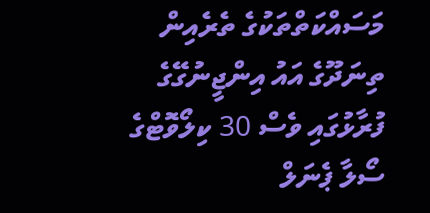މަސައްކަތްތަކުގެ ތެރެއިން ތިނަދޫގެ އައު އިންޖީނުގޭގެ ފުރާޅުގައި ވެސް 30 ކިލޯވޮޓްގެ ސޯލާ ޕެނަލް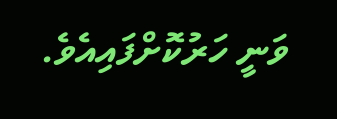ވަނީ ހަރުކޮށްފައިއެވެ.